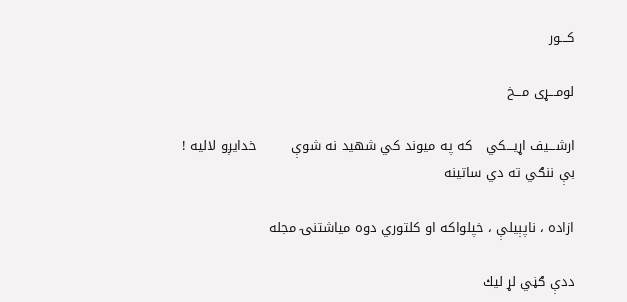کـــور

لومـــړی مـــخ

ارشـــيف اړيـــکي   که په ميوند کي شهيد نه شوې        خدايږو لاليه ! بې ننګي ته دي ساتينه

ازاده ، ناپېيلې ، خپلواکه او کلتوري دوه مياشتنۍ مجله

ددې ګڼي لړ ليك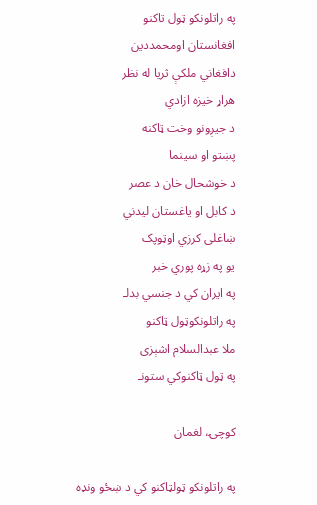په راتلونکو ټول تاکنو
افغانستان اومحمددين
دافغاني ملکې ثريا له نظر
هراړ خيزه ازادي
د جيږونو وخت ټاکنه
پښتو او سينما
د خوشحال خان د عصر
د کابل او ياغستان ليدني
ښاغلی کرزي اوټوپک
يو په زړه پوري خبر
په ايران کي د جنسي بدلـ
په راتلونکوټول ټاکنو
ملا عبدالسلام اشېزی
په ټول ټاکنوکي ستونـ

كوچۍ، لغمان

په راتلونكو ټولټاكنو كي د ښځو ونډه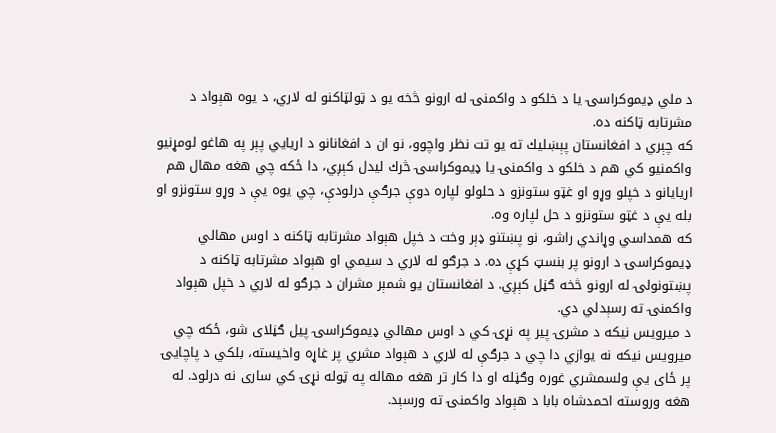د ملي ډيموكراسۍ يا د خلكو د واكمنۍ له ارونو څخه يو د ټولټاكنو له لاري، د يوه هېواد د مشرتابه ټاكنه ده.
كه چېري د افغانستان پېښليك ته يو تت نظر واچوو، نو ان د افغانانو د اريايي پېر په هاغو لومړنيو واكمنيو كي هم د خلكو د واكمنۍ يا ډيموكراسۍ څرك ليدل كېږي، دا ځكه چي هغه مهال هم اريايانو د خپلو وړو او غټو ستونزو د حلولو لپاره دوې جرګې درلودې، چي يوه يې د وړو ستونزو او بله يې د غټو ستونزو د حل لپاره وه.
كه همداسي وړاندي راشو، نو پښتنو ډېر وخت د خپل هېواد مشرتابه ټاكنه د اوس مهالي ډيموكراسۍ د ارونو پر بنسټ كړې ده. د جرګو له لاري د سيمي او هېواد مشرتابه ټاكنه د پښتونولۍ له ارونو څخه ګڼل كېږي. د افغانستان يو شمېر مشران د جرګو له لاري د خپل هېواد واكمنۍ ته رسېدلي دي.
د ميرويس نيكه د مشرۍ پير په نړۍ كي د اوس مهالي ډيموكراسۍ پيل ګڼلاى شو، ځكه چي ميرويس نيكه نه يوازي دا چي د جرګې له لاري د هېواد مشري پر غاړه واخيسته، بلكي د پاچايۍ پر ځاى يې ولسمشري غوره وګڼله او دا كار تر هغه مهاله په ټوله نړۍ كي سارى نه درلود. له هغه وروسته احمدشاه بابا د هېواد واكمنۍ ته ورسېد.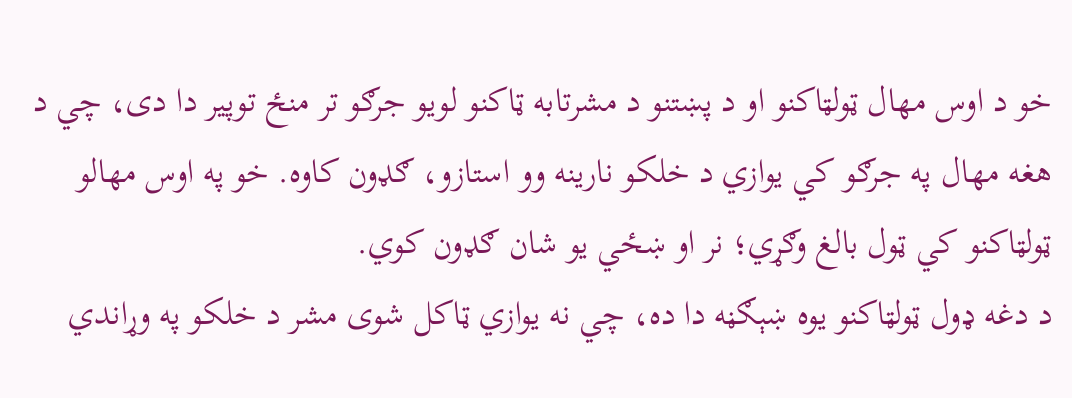خو د اوس مهال ټولټاكنو او د پښتنو د مشرتابه ټاكنو لويو جرګو تر منځ توپير دا دى، چي د هغه مهال په جرګو كي يوازي د خلكو نارينه وو استازو، ګډون كاوه. خو په اوس مهالو ټولټاكنو كي ټول بالغ وګړي؛ نر او ښځي يو شان ګډون كوي.
د دغه ډول ټولټاكنو يوه ښېګڼه دا ده، چي نه يوازي ټاكل شوى مشر د خلكو په وړاندي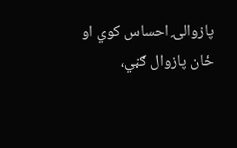پازوالۍ احساس كوي او ځان پازوال ګڼي،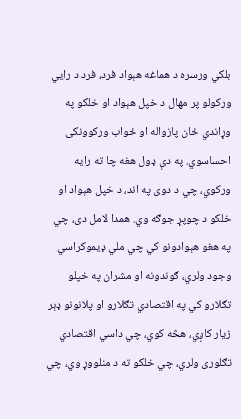بلكي ورسره د هماغه هېواد فرد، فرد د رايي وركولو پر مهال د خپل هېواد او خلكو په وړاندي ځان پازواله او ځواب وركوونكى احساسوي. په دې ډول هغه چا ته رايه وركوي، چي د دوى په اند، د خپل هېواد او خلكو د چوپړ جوګه وي. همدا لامل دى، چي په هغو هېوادونو كي چي ملي ډيموكراسي وجود ولري، ګوندونه او مشران په خپلو تګلارو كي په اقتصادي تګلارو او پلانونو ډېر زيار كاږي، هڅه كوي، چي داسي اقتصادي تګلورى ولري، چي خلكو ته د منلووړ وي، چي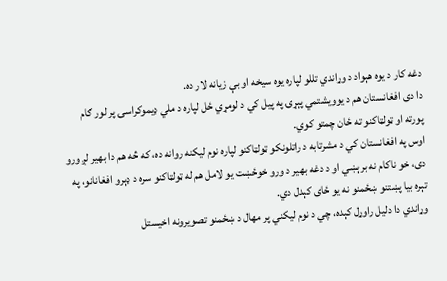دغه كار د يوه هېواد د وړاندي تللو لپاره يوه سيخه او بې زيانه لار ده.
دا دى افغانستان هم د يوويشتمي پېړۍ په پيل كي د لومړي ځل لپاره د ملي ډيموكراسۍ پر لور ګام پورته او ټولټاكنو ته ځان چمتو كوي.
اوس په افغانستان كي د مشرتابه د راتلونكو ټولټاكنو لپاره نوم ليكنه روانه ده، كه څه هم دا بهير لږ ورو دى، خو ناكام نه برېښي او د دغه بهير د ورو خوځښت يو لامل هم له ټولټاكنو سره د ډېرو افغانانو، په تېره بيا پښتنو ښځمنو نه يو ځاى كېدل دي.
وړاندي دا دليل راوړل كېده، چي د نوم ليكني پر مهال د ښځمنو تصويرونه اخيستل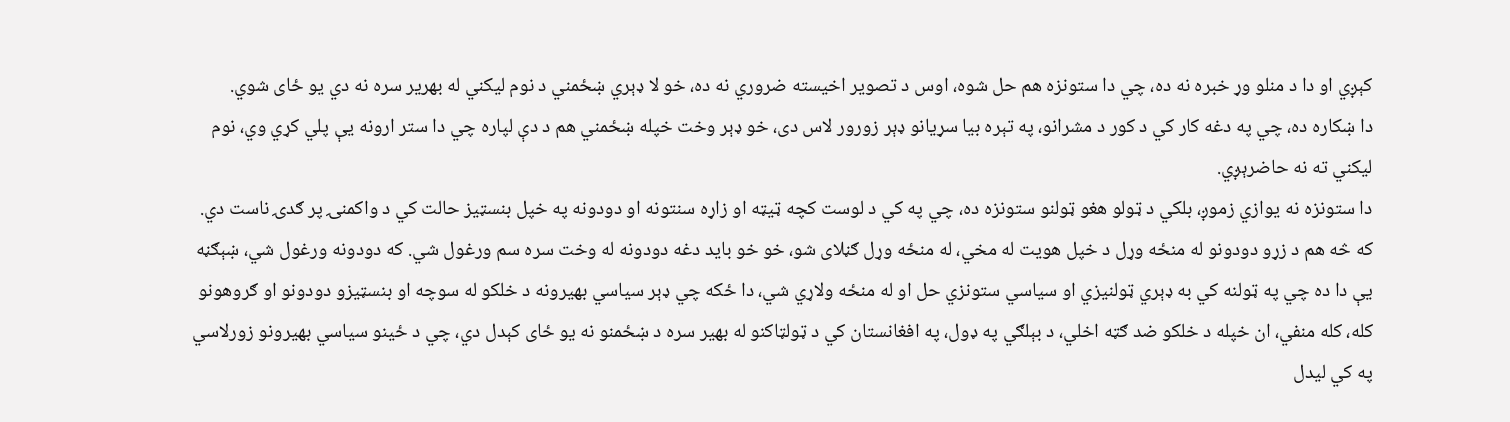كېږي او دا د منلو وړ خبره نه ده، چي دا ستونزه هم حل شوه، اوس د تصوير اخيسته ضروري نه ده، خو لا ډېري ښځمني د نوم ليكني له بهرير سره نه دي يو ځاى شوي.
دا ښكاره ده، چي په دغه كار كي د كور د مشرانو، په تېره بيا سړيانو ډېر زورور لاس دى، خو ډېر وخت خپله ښځمني هم د دې لپاره چي دا ستر ارونه يې پلي كړي وي، نوم ليكني ته نه حاضرېږي.
دا ستونزه نه يوازي زموږ، بلكي د ټولو هغو ټولنو ستونزه ده، چي په كي د لوست كچه ټيټه او زاړه سنتونه او دودونه په خپل بنسټيز حالت كي د واكمنۍ پر ګدۍ ناست دي.
كه څه هم د زړو دودونو له منځه وړل د خپل هويت له مخي، له منځه وړل ګڼلاى شو، خو خو بايد دغه دودونه له وخت سره سم ورغول شي. كه دودونه ورغول شي، ښېګڼه يې دا ده چي په ټولنه كي به ډېري ټولنيزي او سياسي ستونزي حل او له منځه ولاړي شي، دا ځكه چي ډېر سياسي بهيرونه د خلكو له سوچه او بنسټيزو دودونو او ګروهونو كله، كله منفي، ان خپله د خلكو ضد ګټه اخلي، د بېلګي په ډول، په افغانستان كي د ټولټاكنو له بهير سره د ښځمنو نه يو ځاى كېدل دي، چي د ځينو سياسي بهيرونو زورلاسي په كي ليدل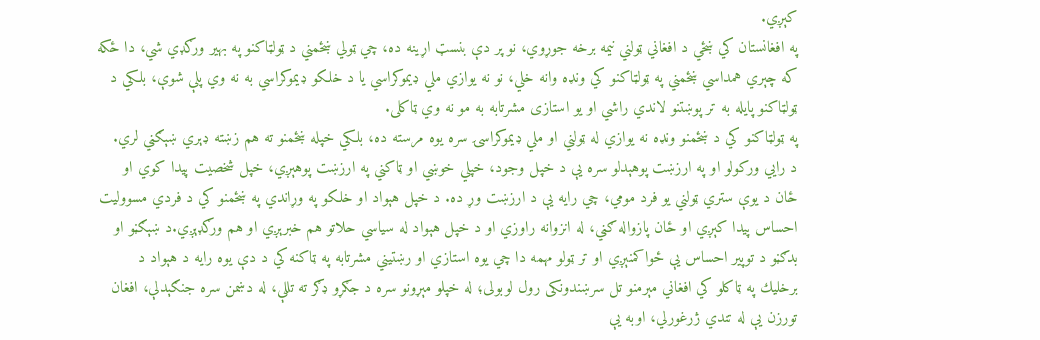كېږي.
په افغانستان كي ښځي د افغاني ټولني نيمه برخه جوړوي، نو پر دې بنسټ اړينه ده، چي ټولي ښځمني د ټولټاكنو په بهير ورګډي شي، دا ځكه كه چېري همداسي ښځمني په ټولټاكنو كي ونډه وانه خلي، نو نه يوازي ملي ډيموكراسي يا د خلكو ډيموكراسي به نه وي پلې شوې، بلكي د ټولټاكنو پايله به تر پوښتنو لاندي راشي او يو استازى مشرتابه به مو نه وي ټاكلى.
په ټولټاكنو كي د ښځمنو ونډه نه يوازي له ټولني او ملي ډيموكراسۍ سره يوه مرسته ده، بلكي خپله ښځمنو ته هم زښته ډېري ښېګڼي لري.
د رايي وركولو او په ارزښت پوهېدلو سره يې د خپل وجود، خپلي خوښي او ټاكني په ارزښت پوهېږي، خپل شخصيت پيدا كوي او ځان د يوې ستري ټولني يو فرد مومي، چي رايه يې د ارزښت وړ ده. د خپل هېواد او خلكو په وړاندي په ښځمنو كي د فردي مسووليت احساس پيدا كېږي او ځان پازواله ګڼي، له انزوانه راوزي او د خپل هېواد له سياسي حلاتو هم خبرېږي او هم ورګډېږي.د ښېګڼو او بدګڼو د توپير احساس يې ځواكمنېږي او تر ټولو مهمه دا چي يوه استازي او رښتيني مشرتابه په ټاكنه كي د دې يوه رايه د هېواد د برخليك په ټاكلو كي افغاني مېرمنو تل سرښندونكى رول لوبولى؛ له خپلو مېړونو سره د جګړو ډګر ته تللې، له دښمن سره جنګېدلې، افغان تورزن يې له تندي ژرغورلي، اوبه يې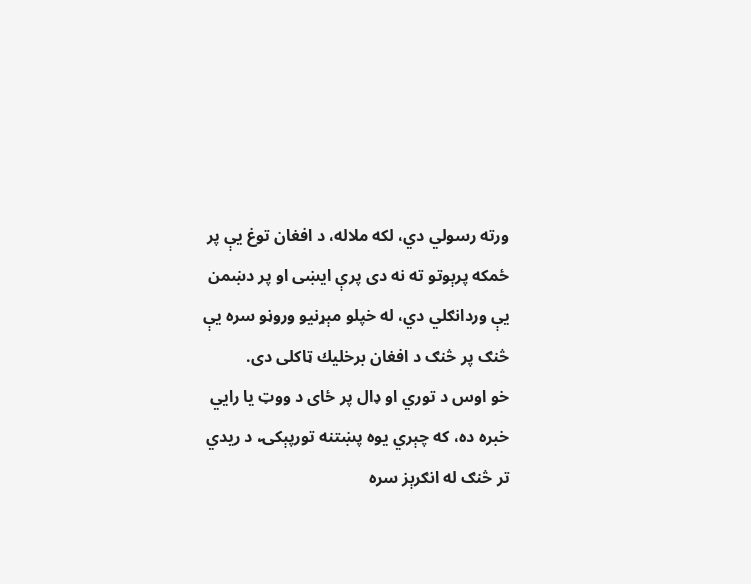ورته رسولي دي، لكه ملاله، د افغان توغ يې پر ځمكه پرېوتو ته نه دى پرې ايښى او پر دښمن يې وردانګلي دي، له خپلو مېړنيو وروڼو سره يې څنګ پر څنګ د افغان برخليك ټاكلى دى.
خو اوس د توري او ډال پر ځاى د ووټ يا رايي خبره ده، كه چېري يوه پښتنه تورپېكۍ، د ريدي تر څنګ له انګرېز سره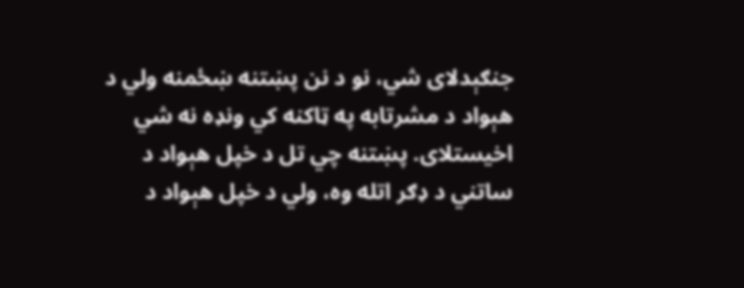جنګېدلاى شي، نو د نن پښتنه ښځمنه ولي د هېواد د مشرتابه په ټاكنه كي ونډه نه شي اخيستلاى. پښتنه چي تل د خپل هېواد د ساتني د ډګر اتله وه، ولي د خپل هېواد د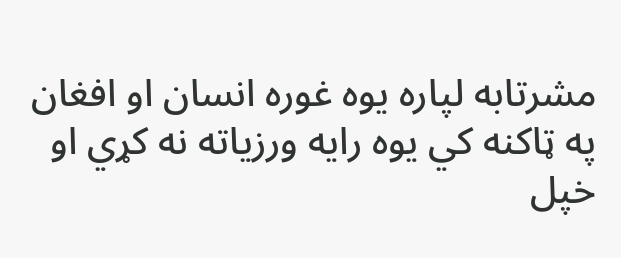مشرتابه لپاره يوه غوره انسان او افغان په ټاكنه كي يوه رايه ورزياته نه كړي او خپل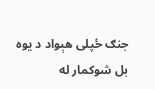جنګ ځپلى هېواد د يوه بل شوكمار له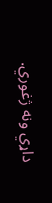داړي ونه ژغوري.